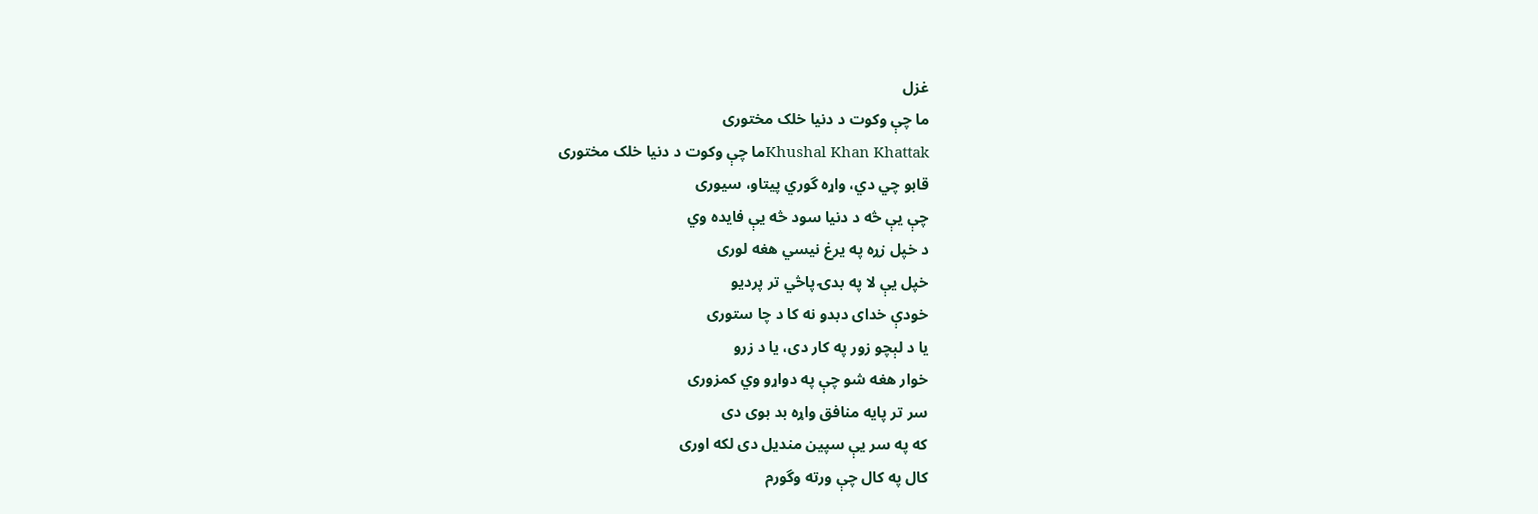غزل
ما چې وکوت د دنيا خلک مختوری
Khushal Khan Khattakما چې وکوت د دنيا خلک مختوری
قابو چي دي، واړه گوري پيتاو، سيوری
چې يې څه د دنيا سود څه يې فايده وي
د خپل زړه په يرغ نيسي هغه لوری
خپل يې لا په بدۍ پاڅي تر پرديو
خودې خدای دبدو نه کا د چا ستوری
يا د لېچو زور په کار دی، يا د زرو
خوار هغه شو چې په دواړو وي کمزوری
سر تر پايه منافق واړه بد بوی دی
که په سر يې سپين منديل دی لکه اوری
کال په کال چې ورته وگورم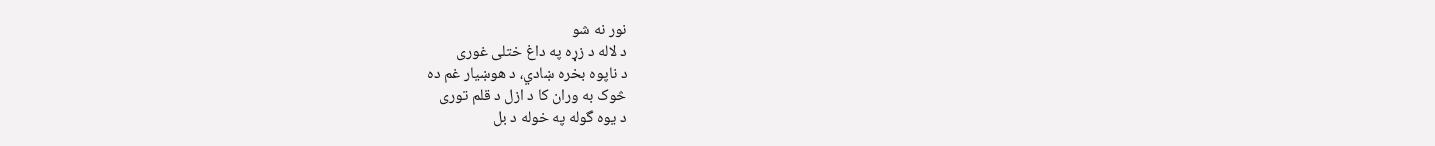نور نه شو
د لاله د زړه په داغ ختلی غوری
د ناپوه بخره ښادي، د هوښيار غم ده
څوک به وران کا د ازل د قلم توری
د يوه گوله په خوله د بل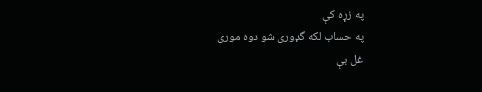په زړه کې
په حساب لکه گډوری شو دوه موری
غل بې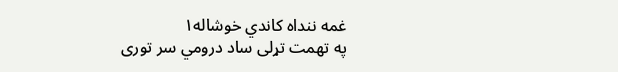غمه ننداه کاندي خوشاله١
په تهمت تړلی ساد درومي سر توری